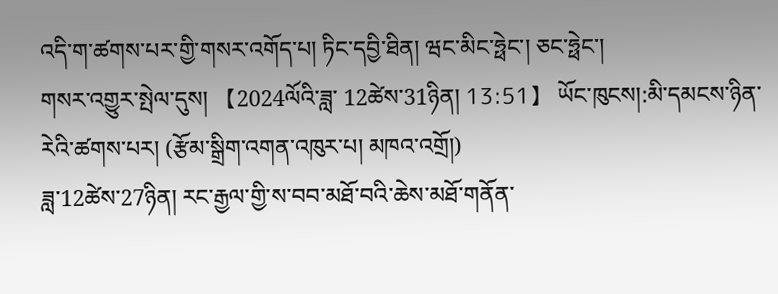འདི་ག་ཚགས་པར་གྱི་གསར་འགོད་པ། ཏིང་དབྱི་ཐིན། ཝང་མིང་ཧྥེང་། ཅང་ཧྥེང་།
གསར་འགྱུར་སྤེལ་དུས། 【2024ལོའི་ཟླ་ 12ཚེས་31ཉིན། 13:51】 ཡོང་ཁུངས།:མི་དམངས་ཉིན་རེའི་ཚགས་པར། (རྩོམ་སྒྲིག་འགན་འཁུར་པ། མཁའ་འགྲོ།)
ཟླ་12ཚེས་27ཉིན། རང་རྒྱལ་གྱི་ས་བབ་མཐོ་བའི་ཆེས་མཐོ་གནོན་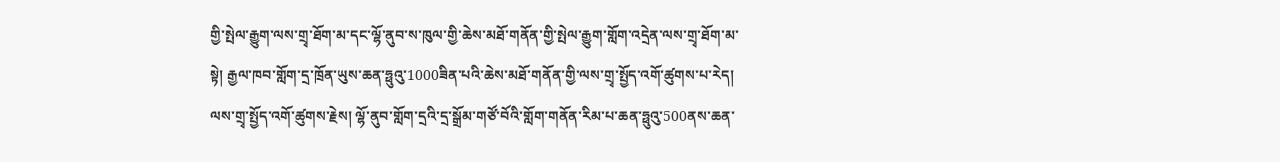གྱི་སྤེལ་རྒྱུག་ལས་གྲྭ་ཐོག་མ་དང་ལྷོ་ནུབ་ས་ཁུལ་གྱི་ཆེས་མཐོ་གནོན་གྱི་སྤེལ་རྒྱུག་གློག་འདྲེན་ལས་གྲྭ་ཐོག་མ་སྟེ། རྒྱལ་ཁབ་གློག་དྲ་ཁྲོན་ཡུས་ཆན་ཧྥུའུ་1000ཟིན་པའི་ཆེས་མཐོ་གནོན་གྱི་ལས་གྲྭ་སྤྱོད་འགོ་ཚུགས་པ་རེད།
ལས་གྲྭ་སྤྱོད་འགོ་ཚུགས་རྗེས། ལྷོ་ནུབ་གློག་དྲའི་དྲ་སྒྲོམ་གཙོ་བོའི་གློག་གནོན་རིམ་པ་ཆན་ཧྥུའུ་500ནས་ཆན་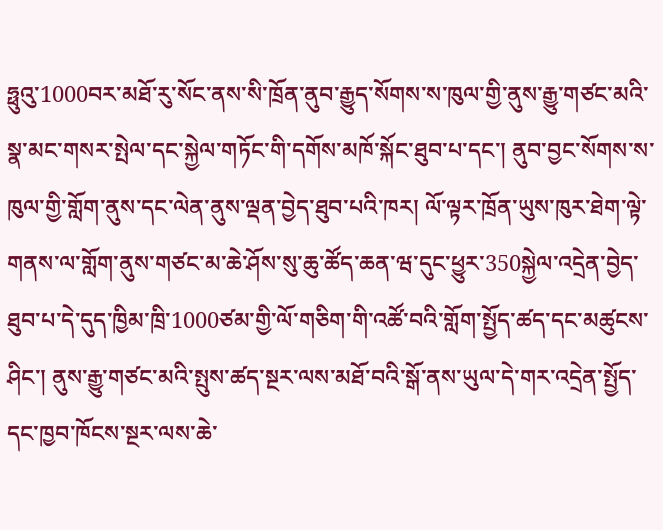ཧྥུའུ་1000བར་མཐོ་རུ་སོང་ནས་སི་ཁྲོན་ནུབ་རྒྱུད་སོགས་ས་ཁུལ་གྱི་ནུས་རྒྱུ་གཙང་མའི་སྣ་མང་གསར་སྤེལ་དང་སྐྱེལ་གཏོང་གི་དགོས་མཁོ་སྐོང་ཐུབ་པ་དང་། ནུབ་བྱང་སོགས་ས་ཁུལ་གྱི་གློག་ནུས་དང་ལེན་ནུས་ལྡན་བྱེད་ཐུབ་པའི་ཁར། ལོ་ལྟར་ཁྲོན་ཡུས་ཁུར་ཐེག་ལྟེ་གནས་ལ་གློག་ནུས་གཙང་མ་ཆེ་ཤོས་སུ་ཆུ་ཚོད་ཆན་ཝ་དུང་ཕྱུར་350སྐྱེལ་འདྲེན་བྱེད་ཐུབ་པ་དེ་དུད་ཁྱིམ་ཁྲི་1000ཙམ་གྱི་ལོ་གཅིག་གི་འཚོ་བའི་གློག་སྤྱོད་ཚད་དང་མཚུངས་ཤིང་། ནུས་རྒྱུ་གཙང་མའི་སྤུས་ཚད་སྔར་ལས་མཐོ་བའི་སྒོ་ནས་ཡུལ་དེ་གར་འདྲེན་སྤྱོད་དང་ཁྱབ་ཁོངས་སྔར་ལས་ཆེ་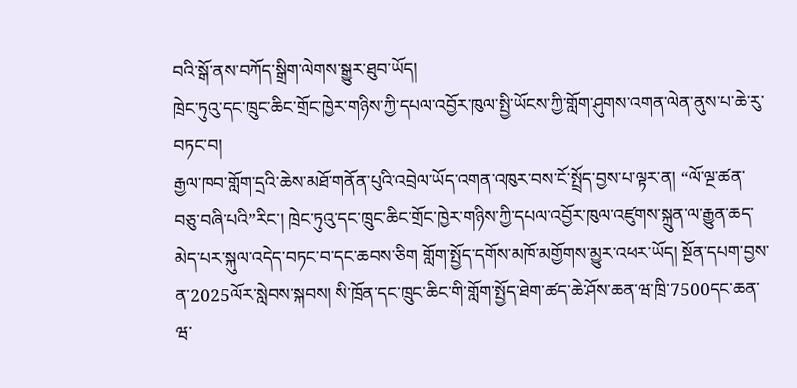བའི་སྒོ་ནས་བཀོད་སྒྲིག་ལེགས་སྒྱུར་ཐུབ་ཡོད།
ཁྲེང་ཏུའུ་དང་ཁྲུང་ཆིང་གྲོང་ཁྱེར་གཉིས་ཀྱི་དཔལ་འབྱོར་ཁུལ་སྤྱི་ཡོངས་ཀྱི་གློག་ཤུགས་འགན་ལེན་ནུས་པ་ཆེ་རུ་བཏང་བ།
རྒྱལ་ཁབ་གློག་དྲའི་ཆེས་མཐོ་གནོན་པུའི་འབྲེལ་ཡོད་འགན་འཁུར་བས་ངོ་སྤྲོད་བྱས་པ་ལྟར་ན། “ལོ་ལྔ་ཚན་བཅུ་བཞི་པའི”རིང་། ཁྲེང་ཏུའུ་དང་ཁྲུང་ཆིང་གྲོང་ཁྱེར་གཉིས་ཀྱི་དཔལ་འབྱོར་ཁུལ་འཛུགས་སྐྲུན་ལ་རྒྱུན་ཆད་མེད་པར་སྐུལ་འདེད་བཏང་བ་དང་ཆབས་ཅིག གློག་སྤྱོད་དགོས་མཁོ་མགྱོགས་མྱུར་འཕར་ཡོད། སྔོན་དཔག་བྱས་ན་2025ལོར་སླེབས་སྐབས། སི་ཁྲོན་དང་ཁྲུང་ཆིང་གི་གློག་སྤྱོད་ཐེག་ཚད་ཆེ་ཤོས་ཆན་ཝ་ཁྲི་7500དང་ཆན་ཝ་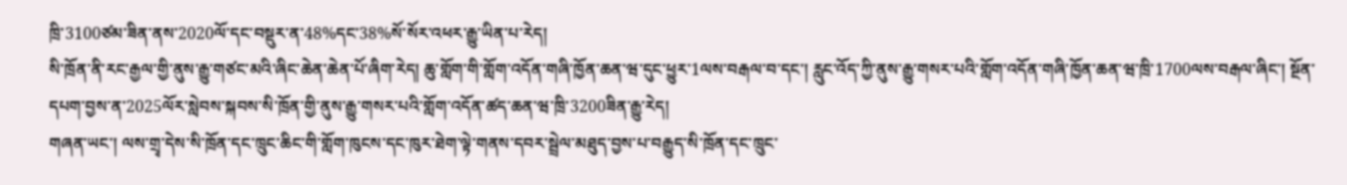ཁྲི་3100ཙམ་ཟིན་ནས་2020ལོ་དང་བསྡུར་ན་48%དང་38%སོ་སོར་འཕར་རྒྱུ་ཡིན་པ་རེད།
སི་ཁྲོན་ནི་རང་རྒྱལ་གྱི་ནུས་རྒྱུ་གཙང་མའི་ཞིང་ཆེན་ཆེན་པོ་ཞིག་རེད། ཆུ་གློག་གི་གློག་འདོན་གཞི་ཁྱོན་ཆན་ཝ་དུང་ཕྱུར་1ལས་བརྒལ་བ་དང་། རླུང་འོད་ཀྱི་ནུས་རྒྱུ་གསར་པའི་གློག་འདོན་གཞི་ཁྱོན་ཆན་ཝ་ཁྲི་1700ལས་བརྒལ་ཞིང་། སྔོན་དཔག་བྱས་ན་2025ལོར་སླེབས་སྐབས་སི་ཁྲོན་གྱི་ནུས་རྒྱུ་གསར་པའི་གློག་འདོན་ཚད་ཆན་ཝ་ཁྲི་3200ཟིན་རྒྱུ་རེད།
གཞན་ཡང་། ལས་གྲྭ་དེས་སི་ཁྲོན་དང་ཁྲུང་ཆིང་གི་གློག་ཁུངས་དང་ཁུར་ཐེག་ལྟེ་གནས་དབར་སྦྲེལ་མཐུད་བྱས་པ་བརྒྱུད་སི་ཁྲོན་དང་ཁྲུང་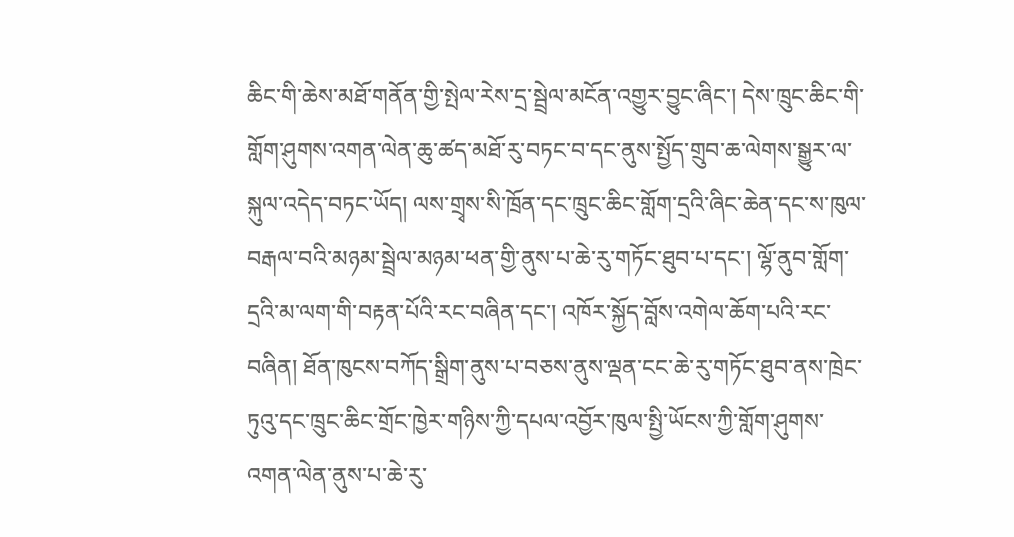ཆིང་གི་ཆེས་མཐོ་གནོན་གྱི་སྤེལ་རེས་དྲ་སྦྲེལ་མངོན་འགྱུར་བྱུང་ཞིང་། དེས་ཁྲུང་ཆིང་གི་གློག་ཤུགས་འགན་ལེན་ཆུ་ཚད་མཐོ་རུ་བཏང་བ་དང་ནུས་སྤྱོད་གྲུབ་ཆ་ལེགས་སྒྱུར་ལ་སྐུལ་འདེད་བཏང་ཡོད། ལས་གྲྭས་སི་ཁྲོན་དང་ཁྲུང་ཆིང་གློག་དྲའི་ཞིང་ཆེན་དང་ས་ཁུལ་བརྒལ་བའི་མཉམ་སྦྲེལ་མཉམ་ཕན་གྱི་ནུས་པ་ཆེ་རུ་གཏོང་ཐུབ་པ་དང་། ལྷོ་ནུབ་གློག་དྲའི་མ་ལག་གི་བརྟན་པོའི་རང་བཞིན་དང་། འཁོར་སྐྱོད་བློས་འགེལ་ཆོག་པའི་རང་བཞིན། ཐོན་ཁུངས་བཀོད་སྒྲིག་ནུས་པ་བཅས་ནུས་ལྡན་ངང་ཆེ་རུ་གཏོང་ཐུབ་ནས་ཁྲེང་ཏུའུ་དང་ཁྲུང་ཆིང་གྲོང་ཁྱེར་གཉིས་ཀྱི་དཔལ་འབྱོར་ཁུལ་སྤྱི་ཡོངས་ཀྱི་གློག་ཤུགས་འགན་ལེན་ནུས་པ་ཆེ་རུ་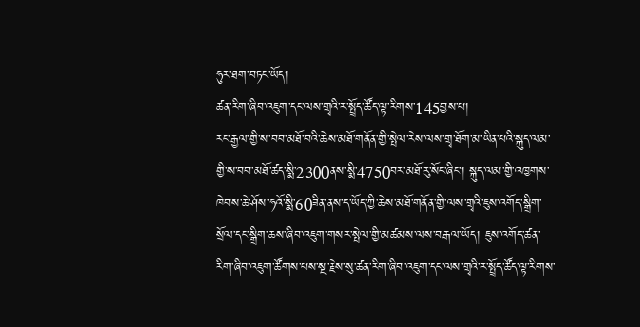ཧུར་ཐག་བཏང་ཡོད།
ཚན་རིག་ཞིབ་འཇུག་དང་ལས་གྲྭའི་ར་སྤྲོད་ཚོད་ལྟ་རིགས་145བྱས་པ།
རང་རྒྱལ་གྱི་ས་བབ་མཐོ་བའི་ཆེས་མཐོ་གནོན་གྱི་སྤེལ་རེས་ལས་གྲྭ་ཐོག་མ་ཡིན་པའི་སྐུད་ལམ་གྱི་ས་བབ་མཐོ་ཚད་སྨི་2300ནས་སྨི་4750བར་མཐོ་རུ་སོང་ཞིང་། སྐུད་ལམ་གྱི་འཁྱགས་ཁེབས་ཆེ་ཤོས་ཧའོ་སྨི་60ཟིན་ནས་ད་ཡོད་ཀྱི་ཆེས་མཐོ་གནོན་གྱི་ལས་གྲྭའི་ཇུས་འགོད་སྒྲིག་སྲོལ་དང་སྒྲིག་ཆས་ཞིབ་འཇུག་གསར་སྤེལ་གྱི་མཚམས་ལས་བརྒལ་ཡོད། ཇུས་འགོད་ཚན་རིག་ཞིབ་འཇུག་ཚོགས་པས་སྔ་རྗེས་སུ་ཚན་རིག་ཞིབ་འཇུག་དང་ལས་གྲྭའི་ར་སྤྲོད་ཚོད་ལྟ་རིགས་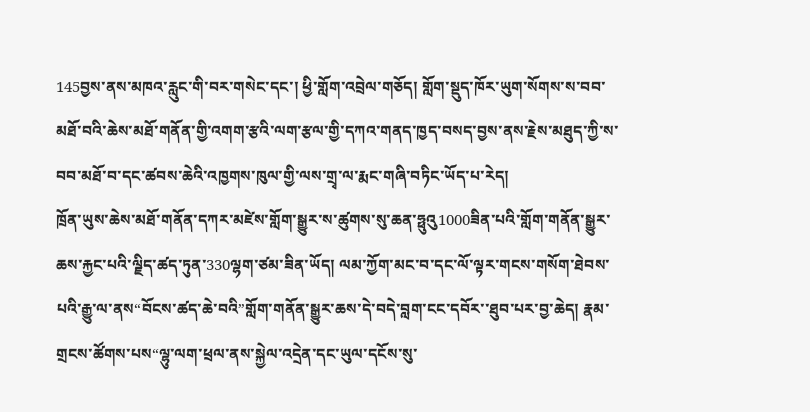145བྱས་ནས་མཁའ་རླུང་གི་བར་གསེང་དང་། ཕྱི་གློག་འབྲེལ་གཅོད། གློག་སྡུད་ཁོར་ཡུག་སོགས་ས་བབ་མཐོ་བའི་ཆེས་མཐོ་གནོན་གྱི་འགག་རྩའི་ལག་རྩལ་གྱི་དཀའ་གནད་ཁྱད་བསད་བྱས་ནས་རྗེས་མཐུད་ཀྱི་ས་བབ་མཐོ་བ་དང་ཚབས་ཆེའི་འཁྱགས་ཁུལ་གྱི་ལས་གྲྭ་ལ་རྨང་གཞི་བཏིང་ཡོད་པ་རེད།
ཁྲོན་ཡུས་ཆེས་མཐོ་གནོན་དཀར་མཛེས་གློག་སྒྱུར་ས་ཚུགས་སུ་ཆན་ཧྥུའུ1000ཟིན་པའི་གློག་གནོན་སྒྱུར་ཆས་རྐྱང་པའི་ལྗིད་ཚད་ཏུན་330ལྷག་ཙམ་ཟིན་ཡོད། ལམ་ཀྱོག་མང་བ་དང་ལོ་ལྟར་གངས་གསོག་ཐེབས་པའི་རྒྱུ་ལ་ནས“བོངས་ཚད་ཆེ་བའི”གློག་གནོན་སྒྱུར་ཆས་དེ་བདེ་བླག་ངང་དབོར་་ཐུབ་པར་བྱ་ཆེད། རྣམ་གྲངས་ཚོགས་པས“ལྷུ་ལག་ཕྲལ་ནས་སྐྱེལ་འདྲེན་དང་ཡུལ་དངོས་སུ་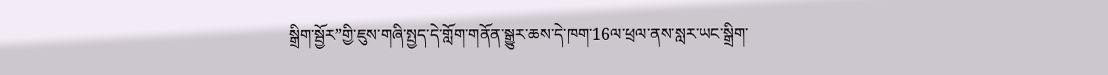སྒྲིག་སྦྱོར”གྱི་ཇུས་གཞི་སྤྱད་དེ་གློག་གནོན་སྒྱུར་ཆས་དེ་ཁག་16ལ་ཕྲལ་ནས་སླར་ཡང་སྒྲིག་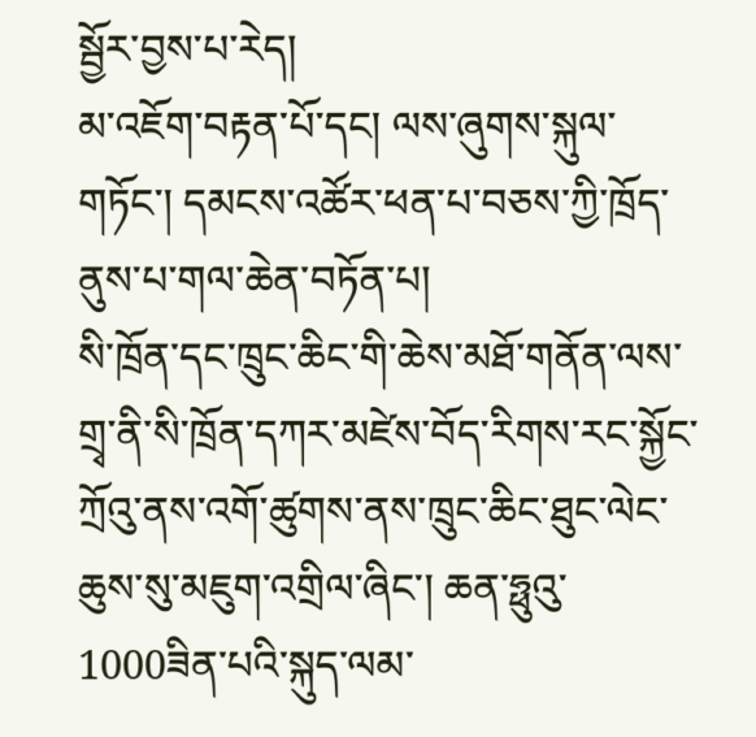སྦྱོར་བྱས་པ་རེད།
མ་འཇོག་བརྟན་པོ་དང། ལས་ཞུགས་སྐུལ་གཏོང་། དམངས་འཚོར་ཕན་པ་བཅས་ཀྱི་ཁྲོད་ནུས་པ་གལ་ཆེན་བཏོན་པ།
སི་ཁྲོན་དང་ཁྲུང་ཆིང་གི་ཆེས་མཐོ་གནོན་ལས་གྲྭ་ནི་སི་ཁྲོན་དཀར་མཛེས་བོད་རིགས་རང་སྐྱོང་ཀྲོའུ་ནས་འགོ་ཚུགས་ནས་ཁྲུང་ཆིང་ཐུང་ལེང་ཆུས་སུ་མཇུག་འགྲིལ་ཞིང་། ཆན་ཧྥུའུ་1000ཟིན་པའི་སྐུད་ལམ་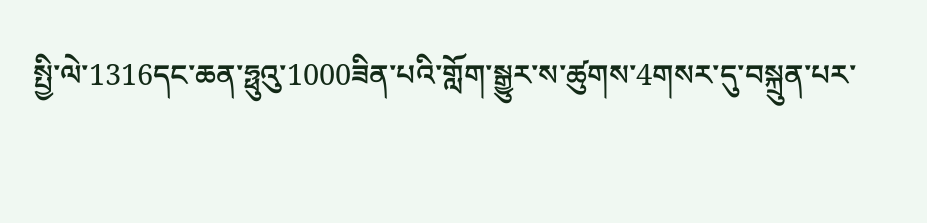སྤྱི་ལེ་1316དང་ཆན་ཧྥུའུ་1000ཟིན་པའི་གློག་སྒྱུར་ས་ཚུགས་4གསར་དུ་བསྐྲུན་པར་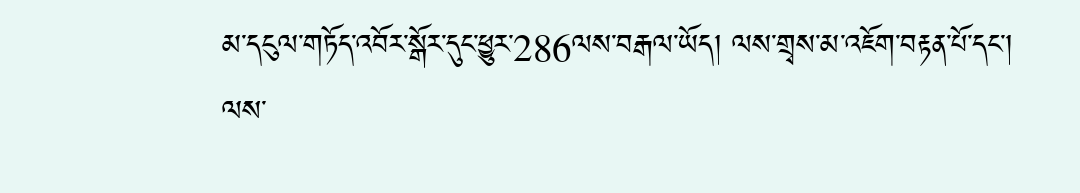མ་དངུལ་གཏོད་འབོར་སྒོར་དུང་ཕྱུར་286ལས་བརྒལ་ཡོད། ལས་གྲྭས་མ་འཇོག་བརྟན་པོ་དང་། ལས་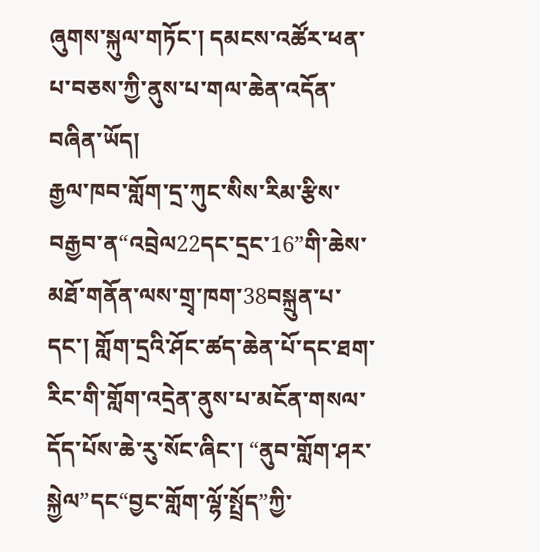ཞུགས་སྐུལ་གཏོང་། དམངས་འཚོར་ཕན་པ་བཅས་ཀྱི་ནུས་པ་གལ་ཆེན་འདོན་བཞིན་ཡོད།
རྒྱལ་ཁབ་གློག་དྲ་ཀུང་སིས་རིམ་རྩིས་བརྒྱབ་ན“འབྲེལ22དང་དྲང་16”གི་ཆེས་མཐོ་གནོན་ལས་གྲྭ་ཁག་38བསྐྲུན་པ་དང་། གློག་དྲའི་ཤོང་ཚད་ཆེན་པོ་དང་ཐག་རིང་གི་གློག་འདྲེན་ནུས་པ་མངོན་གསལ་དོད་པོས་ཆེ་རུ་སོང་ཞིང་། “ནུབ་གློག་ཤར་སྐྱེལ”དང“བྱང་གློག་ལྷོ་སྤྲོད”ཀྱི་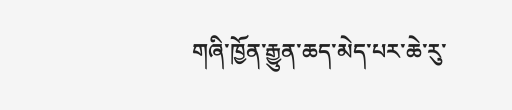གཞི་ཁྱོན་རྒྱུན་ཆད་མེད་པར་ཆེ་རུ་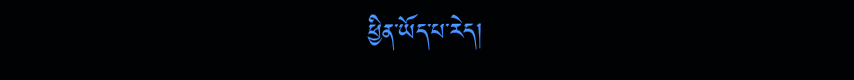ཕྱིན་ཡོད་པ་རེད།